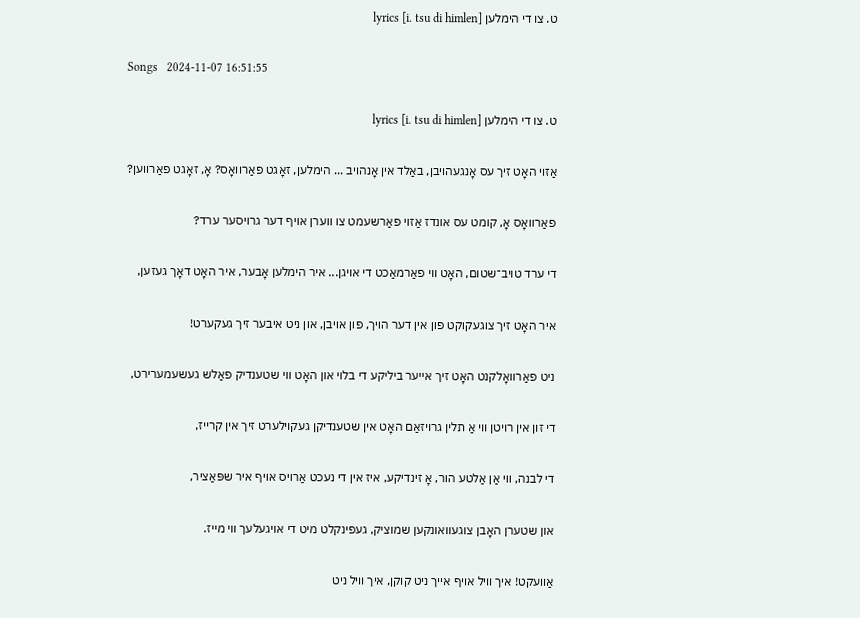ט. צו די הימלען [i. tsu di himlen] lyrics

Songs   2024-11-07 16:51:55

ט. צו די הימלען [i. tsu di himlen] lyrics

אַזוי האָט זיך עס אָנגעהויבן, באַלד אין אָנהויב ... הימלען, זאָגט פאַרוואָס? אָ, זאָגט פאַרווען?

פאַרוואָס אָ, קומט עס אונדז אַזוי פאַרשעמט צו ווערן אויף דער גרויסער ערד?

די ערד טויב־שטום, האָט ווי פאַרמאַכט די אויגן... איר הימלען אָבער, איר האָט דאָך געזען,

איר האָט זיך צוגעקוקט פון אין דער הויך, פון אויבן, און ניט איבער זיך געקערט!

ניט פאַרוואָלקנט האָט זיך אייער ביליקע די בלוי און האָט ווי שטענדיק פאַלש געשעמערירט,

די זון אין רויטן ווי אַ תלין גרויזאַם האָט אין שטענדיקן געקוילערט זיך אין קרייז,

די לבנה, ווי אַן אַלטע הור, אָ זינדיקע, איז אין די נעכט אַרויס אויף איר שפּאַציר,

און שטערן האָבן צוגעוואונקען שמוציק, געפינקלט מיט די אויגעלעך ווי מייז.

אַוועקט! איך וויל אויף אייך ניט קוקן, איך וויל ניט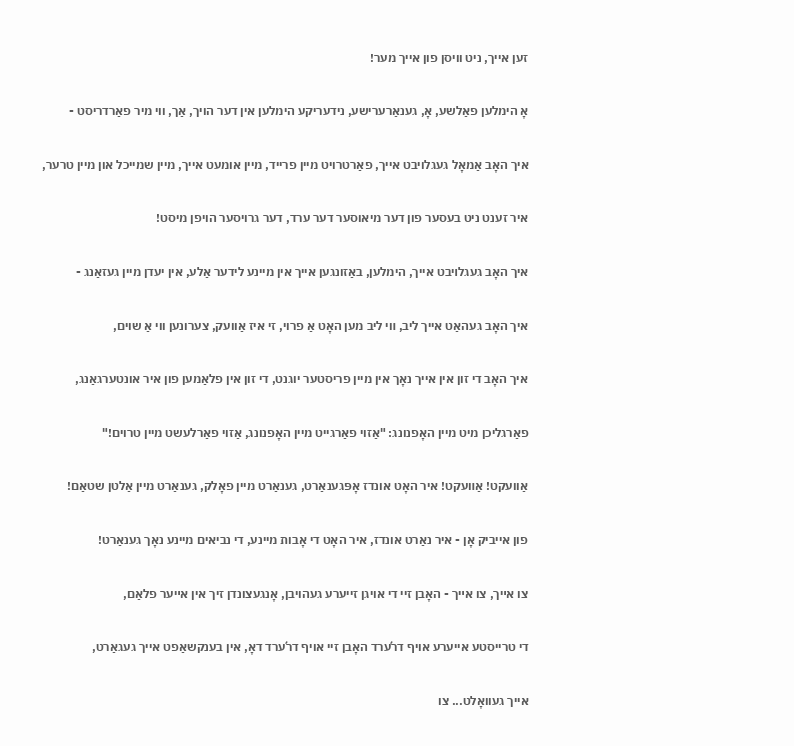זען אייך, ניט וויסן פון אייך מער!

אָ הימלען פאַלשע, אָ, גענאַרערישע, נידעריקע הימלען אין דער הויך, אַך, ווי מיר פאַרדריסט -

איך האָב אַמאָל געגלויבט אייך, פאַרטרויט מיין פרייד, מיין אומעט אייך, מיין שמייכל און מיין טרער,

איר זענט ניט בעסער פון דער מיאוסער דער ערד, דער גרויסער הויפן מיסט!

איך האָב געגלױבט אייך, הימלען, באַזונגען אייך אין מיינע לידער אַלע, אין יעדן מיין געזאַנג -

איך האָב געהאַט אייך ליב, װי ליב מען האָט אַ פרוי, זי איז אַוועק, צערונען ווי אַ שוים,

איך האָב די זון אין אייך נאָך אין מיין פריסטער יוגנט, די זון אין פלאַמען פון איר אונטערגאַנג,

פאַרגליכן מיט מיין האָפנונג: "אַזוי פאַרגייט מיין האָפנונג, אַזוי פאַרלעשט מיין טרוים!"

אַוועקט! אַװעקט! איר האָט אונדז אָפּגענאַרט, גענאַרט מיין פאָלק, גענאַרט מיין אַלטן שטאַם!

פון אייביק אָן - איר נאַרט אונדז, איר האָט די אָבות מיינע, די נביאים מיינע נאָך גענאַרט!

צו אײך, צו אײך - האָבן זיי די אויגן זייערע געהויבן, אָנגעצונדן זיך אין אײער פלאַם,

די טרייסטע אייערע אויף דר́ערד האָבן זיי אויף דר́ערד דאָ, אין בענקשאַפט אייך געגאַרט,

אייך געוואָלט... צו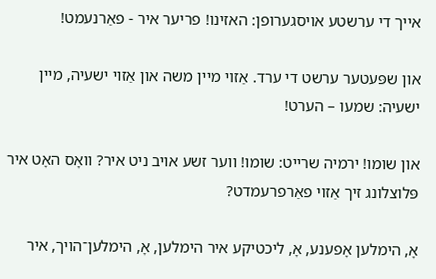אייך די ערשטע אויסגערופן: האזינו! פריער איר - פאַרנעמט!

און שפּעטער ערשט די ערד. אַזױ מיין משה און אַזוי ישעיה, מיין ישעיה: שמעו – הערט!

און שומו! ירמיה שרייט: שומו! ווער זשע אויב ניט איר? וואָס האָט איר פּלוצלונג זיך אַזוי פאַרפרעמדט?

אָ, הימלען אָפענע, אָ, ליכטיקע איר הימלען, אָ, הימלען־הויך, איר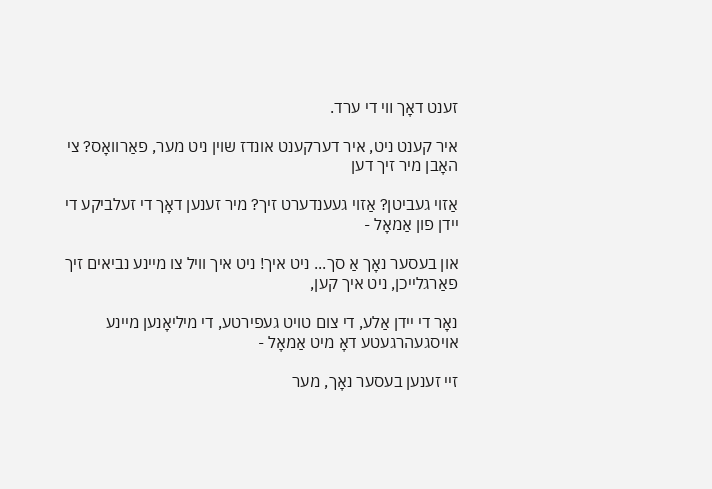זענט דאָך װי די ערד.

איר קענט ניט, איר דערקענט אונדז שוין ניט מער, פאַרוואָס? צי האָבן מיר זיך דען

אַזוי געביטן? אַזוי געענדערט זיך? מיר זענען דאָך די זעלביקע די יידן פון אַמאָל -

און בעסער נאָך אַ סך... ניט איך! ניט איך וויל צו מיינע נביאים זיך פאַרגלייכן, ניט איך קען,

נאָר די יידן אַלע, די צום טויט געפירטע, די מיליאָנען מיינע אויסגעהרגעטע דאָ מיט אַמאָל -

זיי זענען בעסער נאָך, מער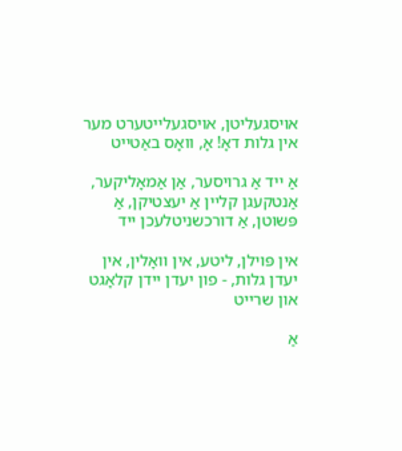אויסגעליטן, אויסגעלייטערט מער אין גלות דאָ! אָ, וואָס באַטייט

אַ ייד אַ גרויסער, אַן אַמאָליקער, אַנטקעגן קלײן אַ יעצטיקן, אַ פּשוטן, אַ דורכשניטלעכן ייד

אין פּוילן, ליטע, אין וואָלין, אין יעדן גלות, - פון יעדן יידן קלאָגט און שרייט

אַ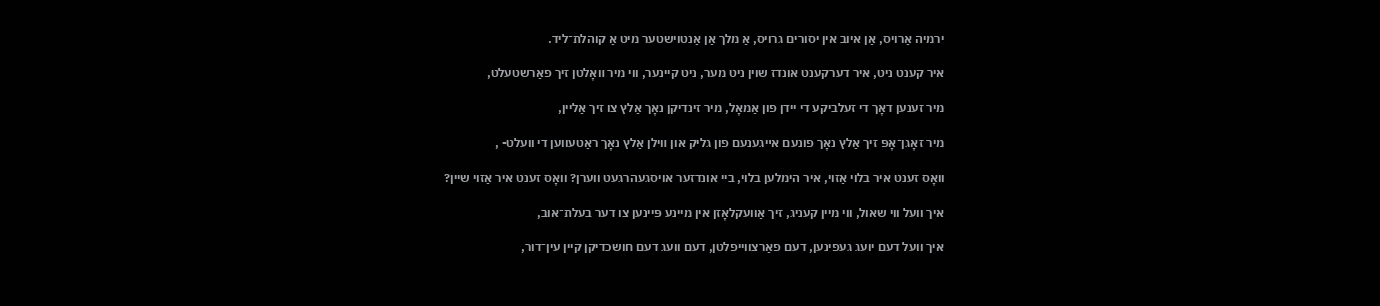ירמיה אַרויס, אַן איוב אין יסורים גרויס, אַ מלך אַן אַנטוישטער מיט אַ קוהלת־ליד.

איר קענט ניט, איר דערקענט אונדז שוין ניט מער, ניט קיינער, ווי מיר װאָלטן זיך פאַרשטעלט,

מיר זענען דאָך די זעלביקע די יידן פון אַמאָל, מיר זינדיקן נאָך אַלץ צו זיך אַליין,

מיר זאָגן־אָפּ זיך אַלץ נאָך פונעם אײגענעם פון גליק און װילן אַלץ נאָך ראַטעווען די וועלט- ,

וואָס זענט איר בלוי אַזוי, איר הימלען בלוי, ביי אונדזער אויסגעהרגעט ווערן? וואָס זענט איר אַזוי שיין?

איך וועל ווי שאול, ווי מיין קעניג, זיך אַוועקלאָזן אין מיינע פּיינען צו דער בעלת־אוב,

איך וועל דעם יועג געפינען, דעם פאַרצווייפלטן, דעם וועג דעם חושכדיקן קיין עין־דור,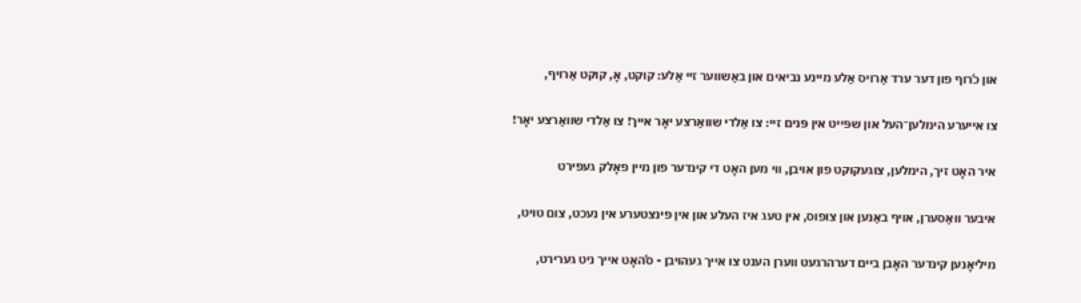און כ́רוף פון דער ערד אַרויס אַלע מיינע נביאים און באַשװער זיי אַלע: קוקט, אָ, קוקט אַרויף,

צו אייערע הימלען־העל און שפּייט אין פּנים זיי: צו אַלדי שוואַרצע יאָר אייך! צו אַלדי שוואַרצע יאָר!

איר האָט זיך, הימלען, צוגעקוקט פון אויבן, װי מען האָט די קינדער פון מיין פאָלק געפירט

איבער װאַסערן, אויף באַנען און צופוס, אין טעג איז העלע און אין פינצטערע אין נעכט, צום טויט,

מיליאָנען קינדער האָבן ביים דערהרגעט װערן הענט צו אייך געהויבן - ס́האָט אייך ניט גערירט,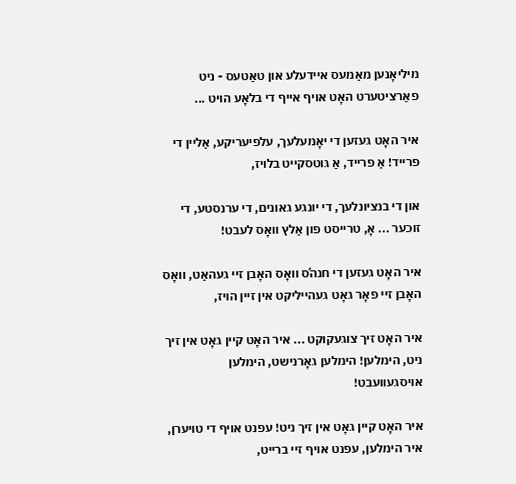מיליאָנען מאַמעס איידעלע און טאַטעס - ניט פאַרציטערט האָט אויף אייף די בלאָע הויט ...

איר האָט געזען די יאָמעלעך, עלפיעריקע, אַליין די פרייד! אַ פרייד, אַ גוטסקייט בלויז,

און די בנציונלעך, די יונגע גאונים, די ערנסטע, די זוכער ... אָ, טרייסט פון אַלץ װאָס לעבט!

איר האָט געזען די חנה́ס וואָס האָבן זיי געהאַט, וואָס האָבן זיי פאָר גאָט געהייליקט אין זיין הויז,

איר האָט זיך צוגעקוקט ... איר האָט קיין גאָט אין זיך ניט, הימלען! הימלען גאָרנישט, הימלען אויסגעוועבט!

איר האָט קיין גאָט אין זיך ניט! עפנט אויף די טויערן, איר הימלען, עפנט אויף זיי ברייט,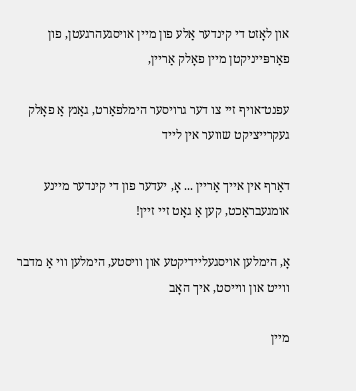און לאָזט די קינדער אַלע פון מיין אויסגעהרגעטן, פון פאַרפּייניקטן מיין פאָלק אַריין,

עפנט־אויף זיי צו דער גרויסער הימלפאַרט, גאַנץ אַ פאָלק געקרייציקט שווער אין לייד

דאַרף אין אייך אַריין ... אָ, יעדער פון די קינדער מיינע אומגעבראַכט, קען אַ גאָט זיי זיין!

אָ, הימלען אויסגעליידיקטע און וויסטע, הימלען ווי אַ מדבר ווייט און ווײסט, איך האָב

מײן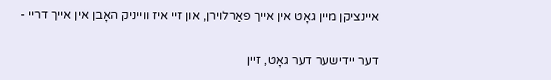איינציקן מיין גאָט אין אייך פאַרלוירן, און זיי איז ווייניק האָבן אין אייך דריי -

דער יידישער דער גאָט, זיין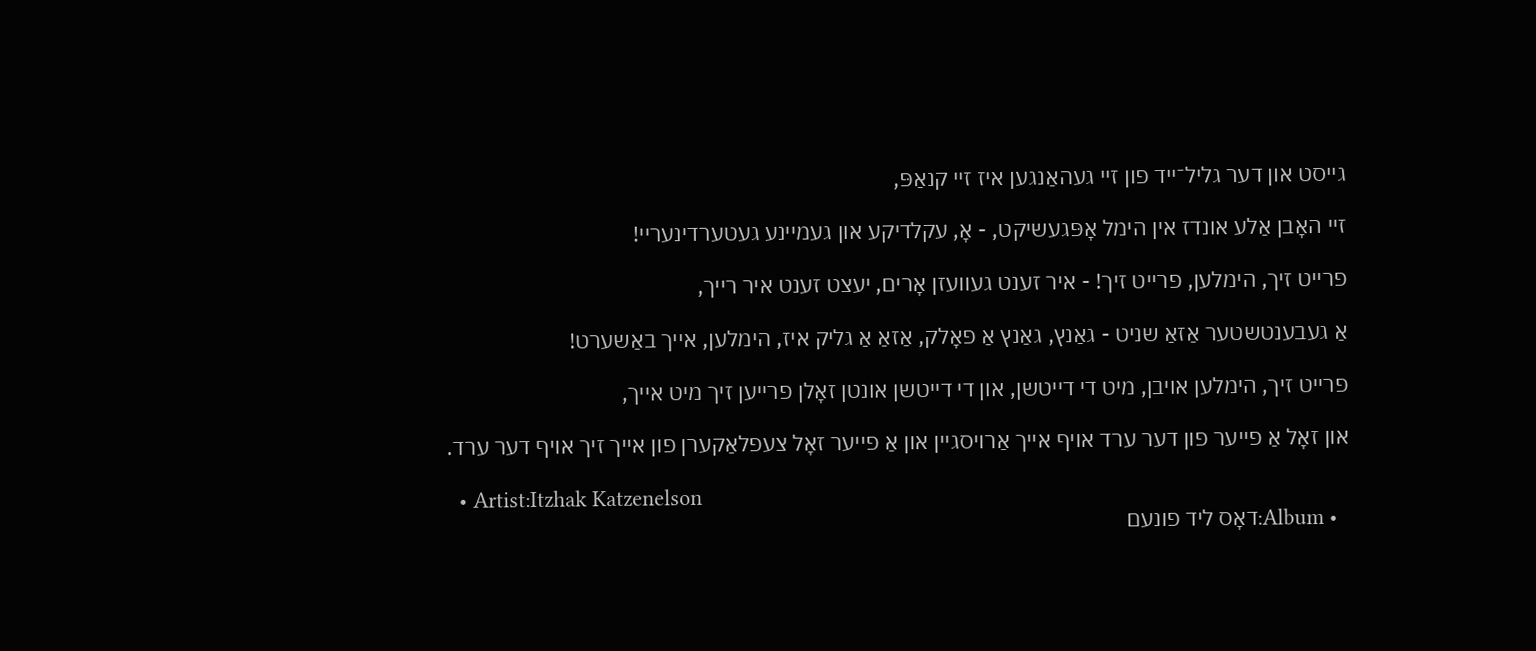גייסט און דער גליל־ייד פון זיי געהאַנגען איז זיי קנאַפּ,

זיי האָבן אַלע אונדז אין הימל אָפּגעשיקט, - אָ, עקלדיקע און געמיינע געטערדינעריי!

פרייט זיך, הימלען, פרייט זיך! - איר זענט געוועזן אָרים, יעצט זענט איר רייך,

אַ געבענטשטער אַזאַ שניט - גאַנץ, גאַנץ אַ פאָלק, אַזאַ אַ גליק איז, הימלען, אייך באַשערט!

פרייט זיך, הימלען אויבן, מיט די דייטשן, און די דייטשן אונטן זאָלן פרייען זיך מיט אייך,

און זאָל אַ פייער פון דער ערד אויף אייך אַרויסגיין און אַ פייער זאָל צעפלאַקערן פון אייך זיך אויף דער ערד.

  • Artist:Itzhak Katzenelson
  • Album:דאָס ליד פונעם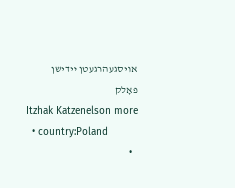אױסגעהרגעטן ײדישן פאָלק
Itzhak Katzenelson more
  • country:Poland
  •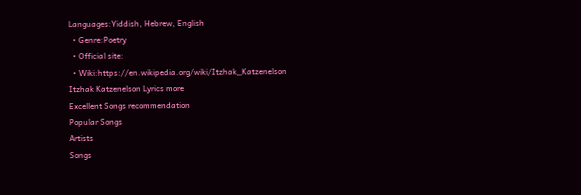Languages:Yiddish, Hebrew, English
  • Genre:Poetry
  • Official site:
  • Wiki:https://en.wikipedia.org/wiki/Itzhak_Katzenelson
Itzhak Katzenelson Lyrics more
Excellent Songs recommendation
Popular Songs
Artists
Songs